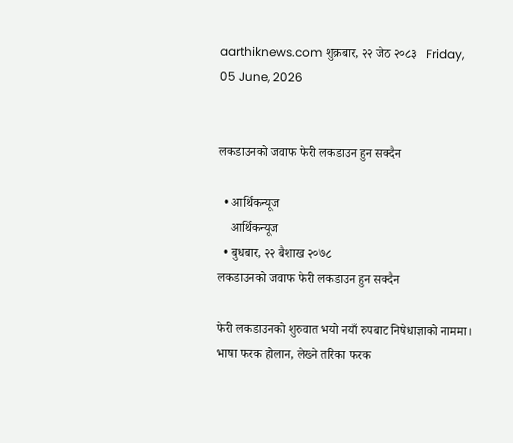aarthiknews.com शुक्रबार, २२ जेठ २०८३   Friday, 05 June, 2026


लकडाउनको जवाफ फेरी लकडाउन हुन सक्दैन

  • आर्थिकन्यूज
    आर्थिकन्यूज
  • बुधबार, २२ बैशाख २०७८
लकडाउनको जवाफ फेरी लकडाउन हुन सक्दैन

फेरी लकडाउनको शुरुवात भयो नयाँ रुपबाट निषेधाज्ञाको नाममा। भाषा फरक होलान, लेख्ने तरिका फरक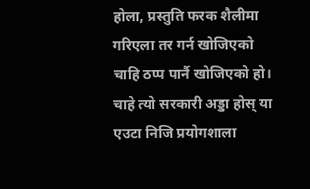होला, प्रस्तुति फरक शैलीमा गरिएला तर गर्न खोजिएको चाहि ठप्प पार्नै खोजिएको हो। चाहे त्यो सरकारी अड्डा होस् या एउटा निजि प्रयोगशाला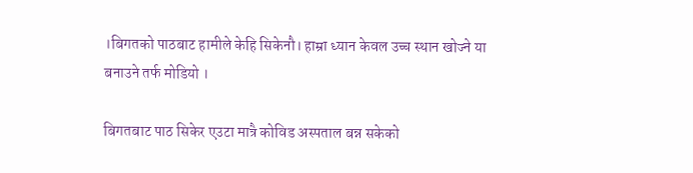।बिगतको पाठबाट हामीले केहि सिकेनौ। हाम्रा ध्यान केवल उच्च स्थान खोज्ने या बनाउने तर्फ मोडियो ।

बिगतबाट पाठ सिकेर एउटा मात्रै कोविड अस्पताल बन्न सकेको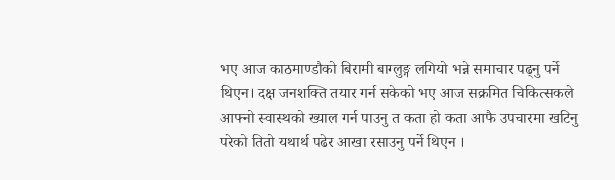भए आज काठमाण्डौको बिरामी बाग्लुङ्ग लगियो भन्ने समाचार पढ्नु पर्ने थिएन। दक्ष जनशक्ति तयार गर्न सकेको भए आज सक्रमित चिकित्सकले आफ्नो स्वास्थको ख्याल गर्न पाउनु त कता हो कता आफै उपचारमा खटिनु परेको तितो यथार्थ पढेर आखा रसाउनु पर्ने थिएन ।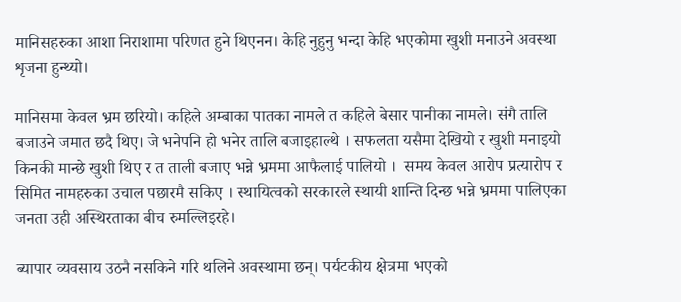मानिसहरुका आशा निराशामा परिणत हुने थिएनन। केहि नुहुनु भन्दा केहि भएकोमा खुशी मनाउने अवस्था शृजना हुन्थ्यो।

मानिसमा केवल भ्रम छरियो। कहिले अम्बाका पातका नामले त कहिले बेसार पानीका नामले। संगै तालि बजाउने जमात छदै थिए। जे भनेपनि हो भनेर तालि बजाइहाल्थे । सफलता यसैमा देखियो र खुशी मनाइयो किनकी मान्छे खुशी थिए र त ताली बजाए भन्ने भ्रममा आफैलाई पालियो ।  समय केवल आरोप प्रत्यारोप र सिमित नामहरुका उचाल पछारमै सकिए । स्थायित्वको सरकारले स्थायी शान्ति दिन्छ भन्ने भ्रममा पालिएका जनता उही अस्थिरताका बीच रुमल्लिइरहे।

ब्यापार व्यवसाय उठनै नसकिने गरि थलिने अवस्थामा छन्। पर्यटकीय क्षेत्रमा भएको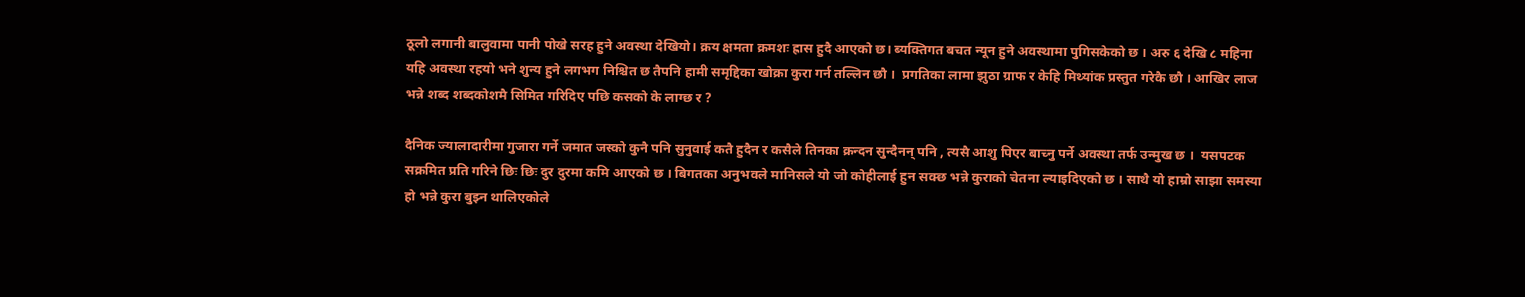ठूलो लगानी बालुवामा पानी पोखे सरह हुने अवस्था देखियो। क्रय क्षमता क्रमशः ह्रास हुदै आएको छ। ब्यक्तिगत बचत न्यून हुने अवस्थामा पुगिसकेको छ । अरु ६ देखि ८ महिना यहि अवस्था रहयो भने शुन्य हुने लगभग निश्चित छ तैपनि हामी समृद्दिका खोक्रा कुरा गर्न तल्लिन छौ ।  प्रगतिका लामा झुठा ग्राफ र केहि मिथ्यांक प्रस्तुत गरेकै छौ । आखिर लाज भन्ने शब्द शब्दकोशमै सिमित गरिदिए पछि कसको के लाग्छ र ?

दैनिक ज्यालादारीमा गुजारा गर्ने जमात जस्को कुनै पनि सुनुवाई कतै हुदैन र कसैले तिनका क्रन्दन सुन्दैनन् पनि , त्यसै आशु पिएर बाच्नु पर्ने अवस्था तर्फ उन्मुख छ ।  यसपटक सक्रमित प्रति गरिने छिः छिः दुर दुरमा कमि आएको छ । बिगतका अनुभवले मानिसले यो जो कोहीलाई हुन सक्छ भन्ने कुराको चेतना ल्याइदिएको छ । साथै यो हाम्रो साझा समस्या हो भन्ने कुरा बुझ्न थालिएकोले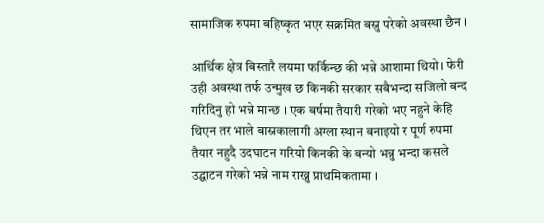सामाजिक रुपमा बहिष्कृत भएर सक्रमित बस्नु परेको अवस्था छैन ।

आर्थिक क्षेत्र बिस्तारै लयमा फर्किन्छ की भन्ने आशामा थियो। फेरी उही अवस्था तर्फ उन्मुख छ किनकी सरकार सबैभन्दा सजिलो बन्द गरिदिनु हो भन्ने मान्छ । एक बर्षमा तैयारी गरेको भए नहुने केहि थिएन तर भाले बास्नकालागी अग्ला स्थान बनाइयो र पूर्ण रुपमा तैयार नहुदै उदघाटन गरियो किनकी के बन्यो भन्नु भन्दा कसले उद्घाटन गरेको भन्ने नाम राख्नु प्राथमिकतामा ।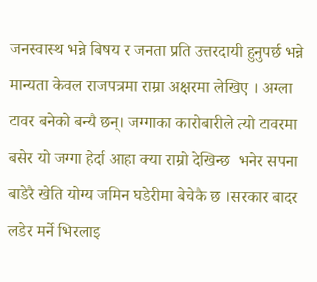जनस्वास्थ भन्ने बिषय र जनता प्रति उत्तरदायी हुनुपर्छ भन्ने मान्यता केवल राजपत्रमा राम्रा अक्षरमा लेखिए । अग्ला टावर बनेको बन्यै छन्। जग्गाका कारोबारीले त्यो टावरमा बसेर यो जग्गा हेर्दा आहा क्या राम्रो देखिन्छ  भनेर सपना बाडेरै खेति योग्य जमिन घडेरीमा बेचेकै छ ।सरकार बादर लडेर मर्ने भिरलाइ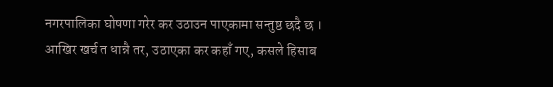नगरपालिका घोषणा गरेर कर उठाउन पाएकामा सन्तुष्ठ छदै छ । आखिर खर्च त धान्नै तर, उठाएका कर कहाँ गए, कसले हिसाब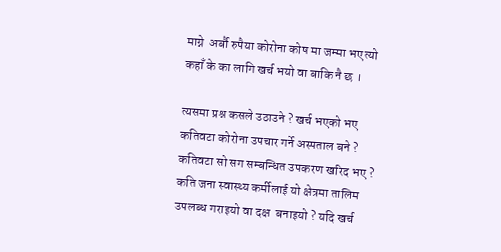माग्ने  अर्बौ रुपैया कोरोना कोष मा जम्मा भए त्यो कहाँ के का लागि खर्च भयो वा बाकि नै छ ।

त्यसमा प्रश्न कसले उठाउने ? खर्च भएको भए कतिवटा कोरोना उपचार गर्ने अस्पताल बने ? कतिवटा सो सग सम्बन्धित उपकरण खरिद भए ? कति जना स्वास्थ्य कर्मीलाई यो क्षेत्रमा तालिम उपलब्ध गराइयो वा दक्ष  बनाइयो ? यदि खर्च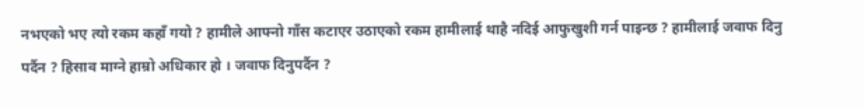नभएको भए त्यो रकम कहाँ गयो ? हामीले आफ्नो गाँस कटाएर उठाएको रकम हामीलाई थाहै नदिई आफुखुशी गर्न पाइन्छ ? हामीलाई जवाफ दिनु पर्दैन ? हिसाव माग्ने हाम्रो अधिकार हो । जवाफ दिनुपर्दैन ?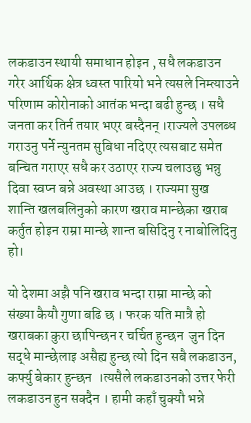लकडाउन स्थायी समाधान होइन , सधै लकडाउन गरेर आर्थिक क्षेत्र ध्वस्त पारियो भने त्यसले निम्त्याउने परिणाम कोरोनाको आतंक भन्दा बढी हुन्छ । सधै जनता कर तिर्न तयार भएर बस्दैनन् ।राज्यले उपलब्ध गराउनु पर्ने न्युनतम सुबिधा नदिएर त्यसबाट समेत बन्चित गराएर सधै कर उठाएर राज्य चलाउछु भन्नु दिवा स्वप्न बन्ने अवस्था आउछ । राज्यमा सुख शान्ति खलबलिनुको कारण खराव मान्छेका खराब कर्तुत होइन राम्रा मान्छे शान्त बसिदिनु र नाबोलिदिनु हो।

यो देशमा अझै पनि खराव भन्दा राम्रा मान्छे को संख्या कैयौ गुणा बढि छ । फरक यति मात्रै हो खराबका कुरा छापिन्छन र चर्चित हुन्छन  जुन दिन सद्धे मान्छेलाइ असैह्य हुन्छ त्यो दिन सबै लकडाउन, कर्फ्यु बेकार हुन्छन  ।त्यसैले लकडाउनको उत्तर फेरी लकडाउन हुन सक्दैन । हामी कहाँ चुक्यौ भन्ने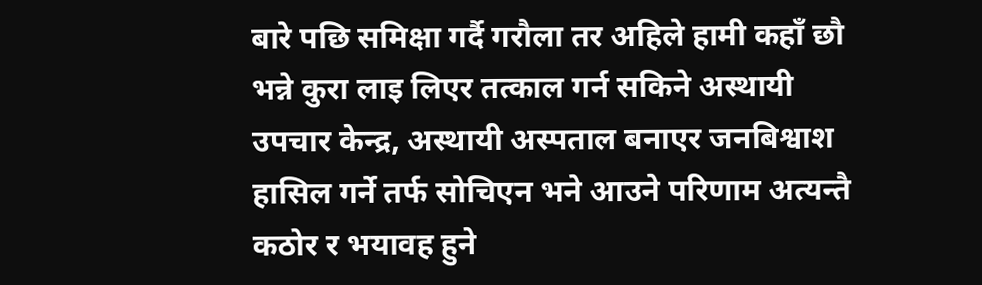बारे पछि समिक्षा गर्दै गरौला तर अहिले हामी कहाँ छौ भन्ने कुरा लाइ लिएर तत्काल गर्न सकिने अस्थायी उपचार केन्द्र, अस्थायी अस्पताल बनाएर जनबिश्वाश हासिल गर्ने तर्फ सोचिएन भने आउने परिणाम अत्यन्तै कठोर र भयावह हुने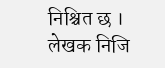निश्चित छ ।
लेखक निजि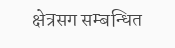क्षेत्रसग सम्बन्धित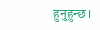हुनुहुन्छ।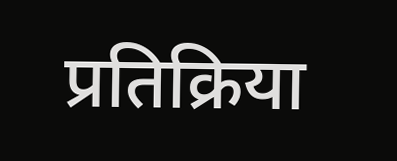प्रतिक्रिया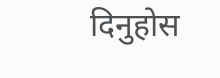दिनुहोस